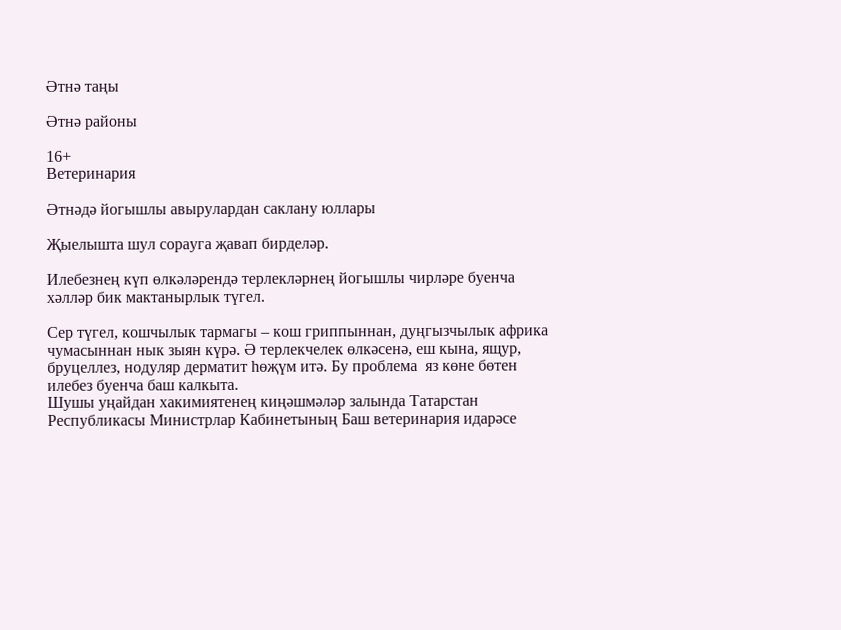Әтнә таңы

Әтнә районы

16+
Ветеринария

Әтнәдә йогышлы авырулардан саклану юллары

Җыелышта шул сорауга җавап бирделәр.

Илебезнең күп өлкәләрендә терлекләрнең йогышлы чирләре буенча хәлләр бик мактанырлык түгел.

Сер түгел, кошчылык тармагы – кош гриппыннан, дуңгызчылык африка чумасыннан нык зыян күрә. Ә терлекчелек өлкәсенә, еш кына, ящур, бруцеллез, нодуляр дерматит һөҗүм итә. Бу проблема  яз көне бөтен илебез буенча баш калкыта.
Шушы уңайдан хакимиятенең киңәшмәләр залында Татарстан Республикасы Министрлар Кабинетының Баш ветеринария идарәсе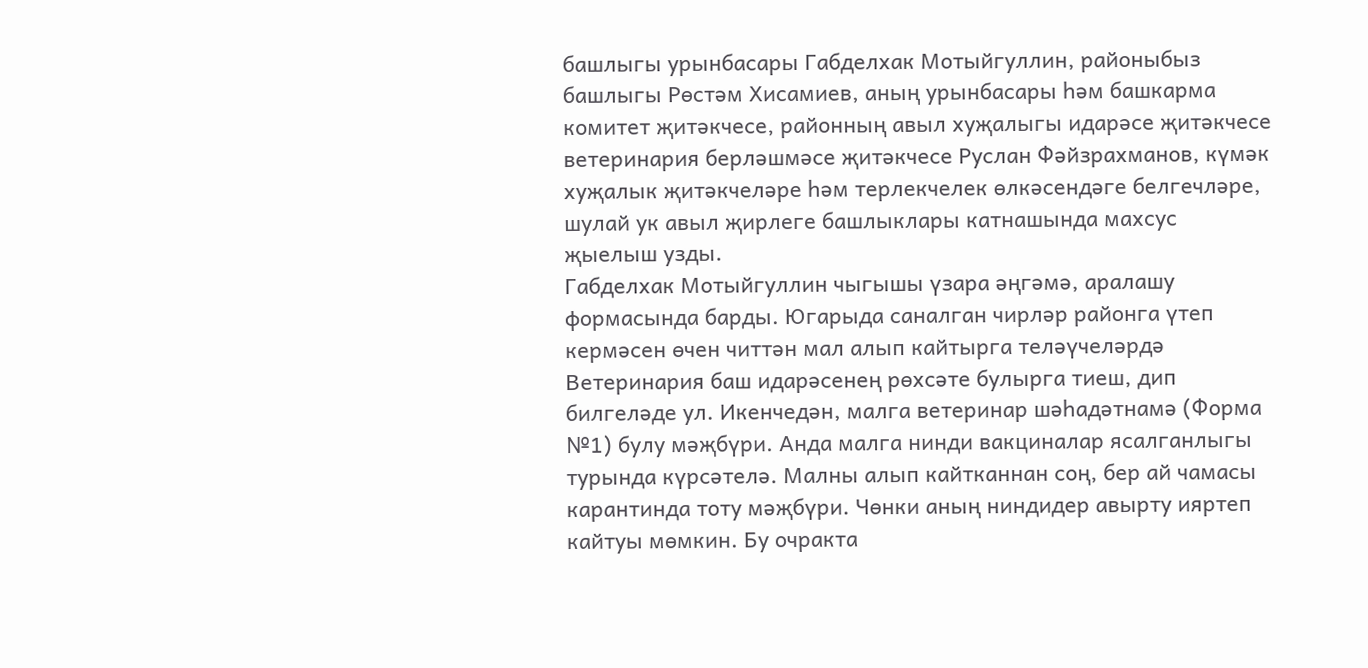башлыгы урынбасары Габделхак Мотыйгуллин, районыбыз башлыгы Рөстәм Хисамиев, аның урынбасары һәм башкарма комитет җитәкчесе, районның авыл хуҗалыгы идарәсе җитәкчесе ветеринария берләшмәсе җитәкчесе Руслан Фәйзрахманов, күмәк хуҗалык җитәкчеләре һәм терлекчелек өлкәсендәге белгечләре, шулай ук авыл җирлеге башлыклары катнашында махсус җыелыш узды.
Габделхак Мотыйгуллин чыгышы үзара әңгәмә, аралашу формасында барды. Югарыда саналган чирләр районга үтеп кермәсен өчен читтән мал алып кайтырга теләүчеләрдә Ветеринария баш идарәсенең рөхсәте булырга тиеш, дип билгеләде ул. Икенчедән, малга ветеринар шәһадәтнамә (Форма №1) булу мәҗбүри. Анда малга нинди вакциналар ясалганлыгы турында күрсәтелә. Малны алып кайтканнан соң, бер ай чамасы карантинда тоту мәҗбүри. Чөнки аның ниндидер авырту ияртеп кайтуы мөмкин. Бу очракта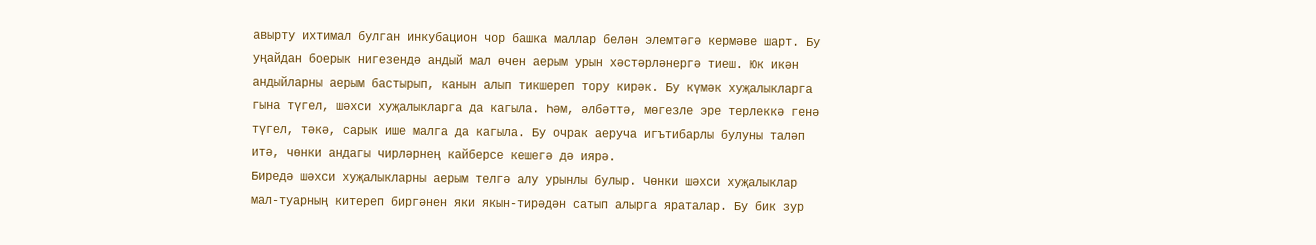авырту ихтимал булган инкубацион чор башка маллар белән элемтәгә кермәве шарт. Бу уңайдан боерык нигезендә андый мал өчен аерым урын хәстәрләнергә тиеш. Юк икән андыйларны аерым бастырып, канын алып тикшереп тору кирәк. Бу күмәк хуҗалыкларга гына түгел, шәхси хуҗалыкларга да кагыла. Һәм, әлбәттә, мөгезле эре терлеккә генә түгел, тәкә, сарык ише малга да кагыла. Бу очрак аеруча игътибарлы булуны таләп итә, чөнки андагы чирләрнең кайберсе кешегә дә иярә.
Биредә шәхси хуҗалыкларны аерым телгә алу урынлы булыр. Чөнки шәхси хуҗалыклар мал-туарның китереп биргәнен яки якын-тирәдән сатып алырга яраталар. Бу бик зур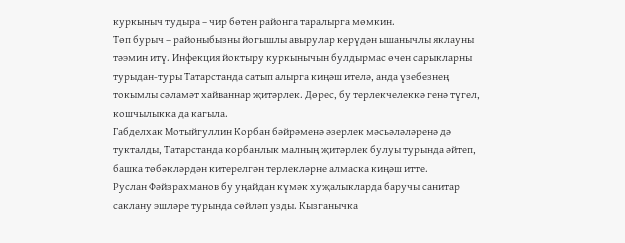куркыныч тудыра – чир бөтен районга таралырга мөмкин.
Төп бурыч – районыбызны йогышлы авырулар керүдән ышанычлы яклауны тәэмин итү. Инфекция йоктыру куркынычын булдырмас өчен сарыкларны турыдан-туры Татарстанда сатып алырга киңәш ителә, анда үзебезнең токымлы сәламәт хайваннар җитәрлек. Дөрес, бу терлекчелеккә генә түгел, кошчылыкка да кагыла.
Габделхак Мотыйгуллин Корбан бәйрәменә әзерлек мәсьәләләренә дә тукталды, Татарстанда корбанлык малның җитәрлек булуы турында әйтеп, башка төбәкләрдән китерелгән терлекләрне алмаска киңәш итте.
Руслан Фәйзрахманов бу уңайдан күмәк хуҗалыкларда баручы санитар саклану эшләре турында сөйләп узды. Кызганычка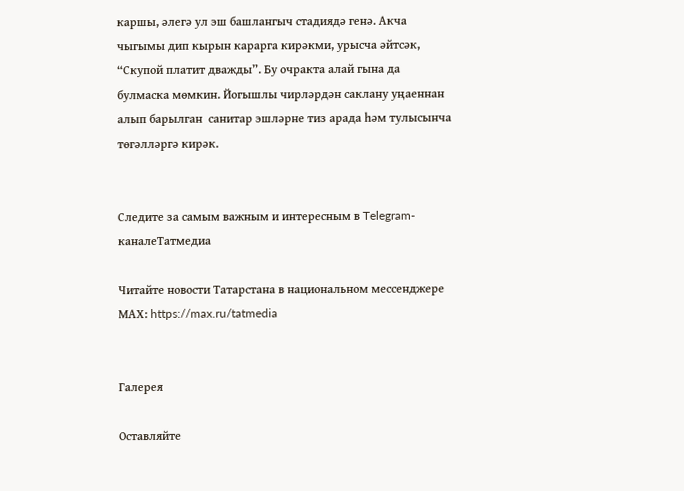каршы, әлегә ул эш башлангыч стадиядә генә. Акча чыгымы дип кырын карарга кирәкми, урысча әйтсәк, “Скупой платит дважды”. Бу очракта алай гына да булмаска мөмкин. Йогышлы чирләрдән саклану уңаеннан алып барылган  санитар эшләрне тиз арада һәм тулысынча төгәлләргә кирәк.


Следите за самым важным и интересным в Telegram-каналеТатмедиа

Читайте новости Татарстана в национальном мессенджере MАХ: https://max.ru/tatmedia


Галерея

Оставляйте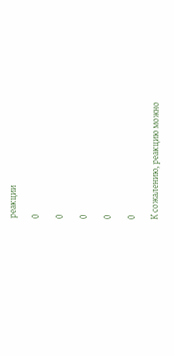реакции

0

0

0

0

0

К сожалению, реакцию можно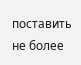поставить не более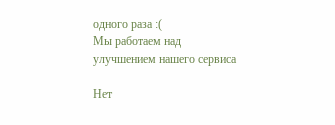одного раза :(
Мы работаем над улучшением нашего сервиса

Нет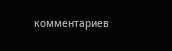комментариев